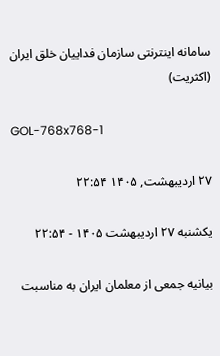سامانه اینترنتی سازمان فداییان خلق ایران (اکثریت)

GOL-768x768-1

۲۷ اردیبهشت, ۱۴۰۵ ۲۲:۵۴

یکشنبه ۲۷ اردیبهشت ۱۴۰۵ - ۲۲:۵۴

بیانیه جمعی از معلمان ایران به مناسبت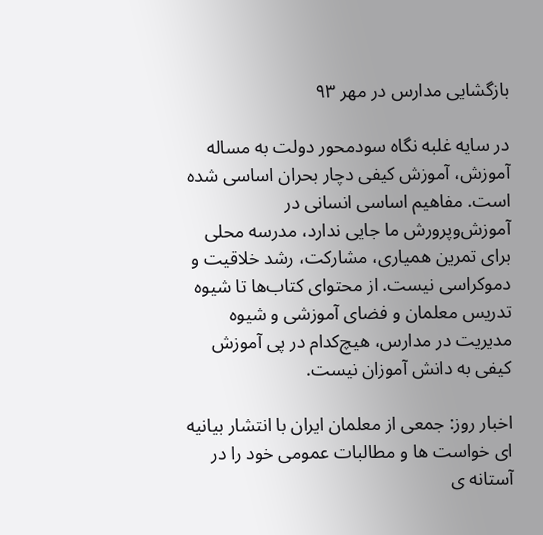بازگشایی مدارس در مهر ۹۳

در سایه غلبه نگاه سودمحور دولت به مساله آموزش، آموزش کیفی دچار بحران اساسی شده است. مفاهیم اساسی انسانی در آموزش‌وپرورش ما جایی ندارد، مدرسه محلی برای تمرین همیاری، مشارکت، رشد خلاقیت و دموکراسی نیست. از محتوای کتاب‌ها تا شیوه تدریس معلمان و فضای آموزشی و شیوه مدیریت در مدارس، هیچ‌کدام در پی آموزش کیفی به دانش آموزان نیست.

اخبار روز: جمعی از معلمان ایران با انتشار بیانیه ای خواست ها و مطالبات عمومی خود را در آستانه ی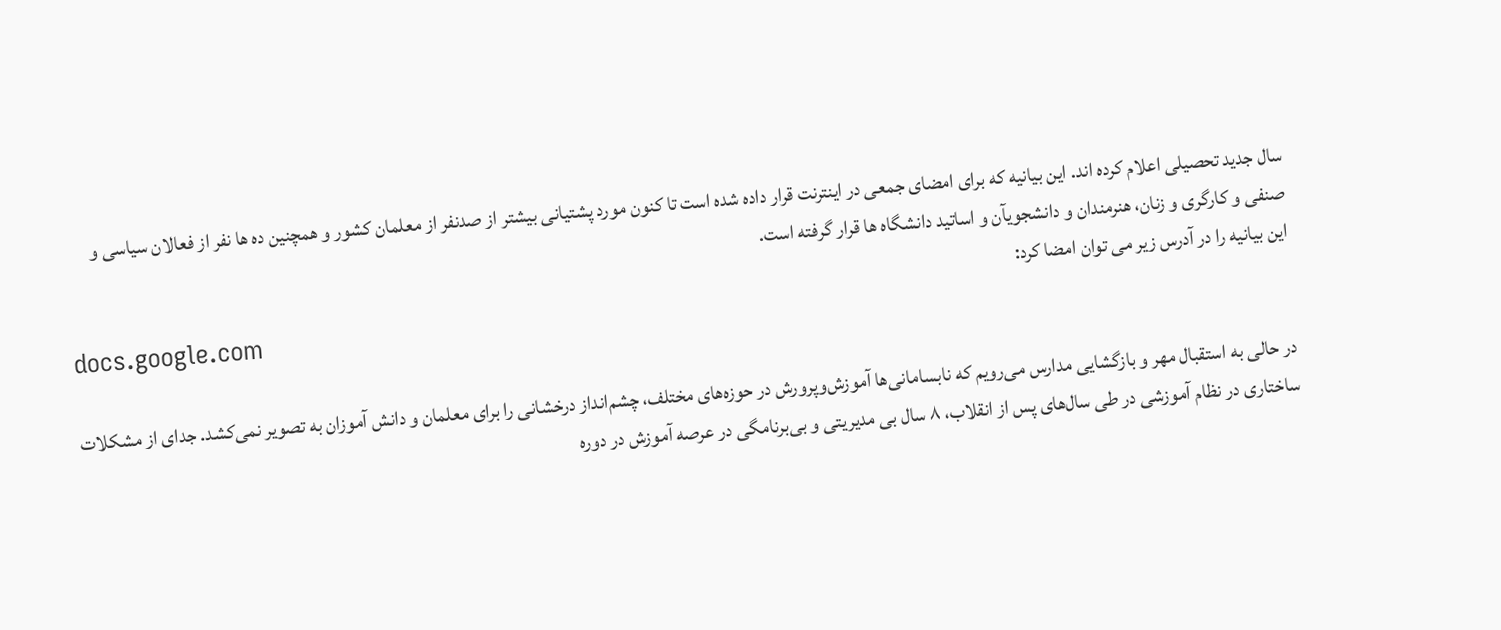سال جدید تحصیلی اعلام کرده اند. این بیانیه که برای امضای جمعی در اینترنت قرار داده شده است تا کنون مورد پشتیانی بیشتر از صدنفر از معلمان کشور و همچنین ده ها نفر از فعالان سیاسی و صنفی و کارگری و زنان، هنرمندان و دانشجویآن و اساتید دانشگاه ها قرار گرفته است.
این بیانیه را در آدرس زیر می توان امضا کرد:
docs.google.com

در حالی به استقبال مهر و بازگشایی مدارس می‌رویم که نابسامانی‌ها آموزش‌وپرورش در حوزه‌های مختلف، چشم‌انداز درخشانی را برای معلمان و دانش آموزان به تصویر نمی‌کشد. جدای از مشکلات ساختاری در نظام آموزشی در طی سال‌های پس از انقلاب، ۸ سال بی مدیریتی و بی‌برنامگی در عرصه آموزش در دوره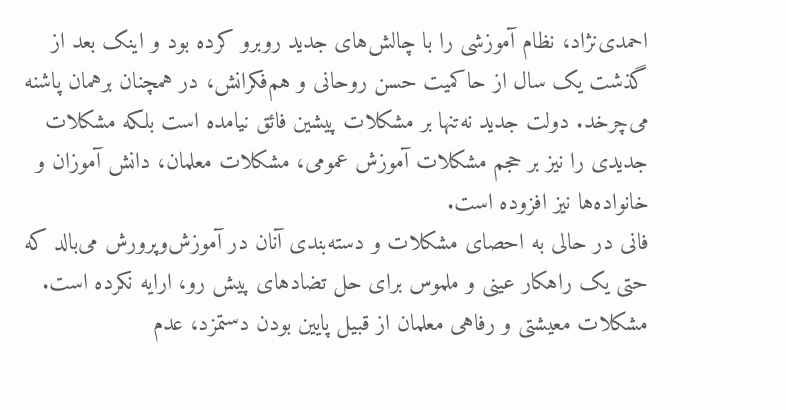احمدی‌نژاد، نظام آموزشی را با چالش‌های جدید روبرو کرده بود و اینک بعد از گذشت یک سال از حاکمیت حسن روحانی و هم‌فکرانش، در همچنان برهمان پاشنه می‌چرخد. دولت جدید نه‌تنها بر مشکلات پیشین فائق نیامده است بلکه مشکلات جدیدی را نیز بر حجم مشکلات آموزش عمومی، مشکلات معلمان، دانش آموزان و خانواده‌ها نیز افزوده است.
فانی در حالی به احصای مشکلات و دسته‌بندی آنان در آموزش‌وپرورش می‌بالد که حتی یک راهکار عینی و ملموس برای حل تضادهای پیش رو، ارایه نکرده است. مشکلات معیشتی و رفاهی معلمان از قبیل پایین بودن دستمزد، عدم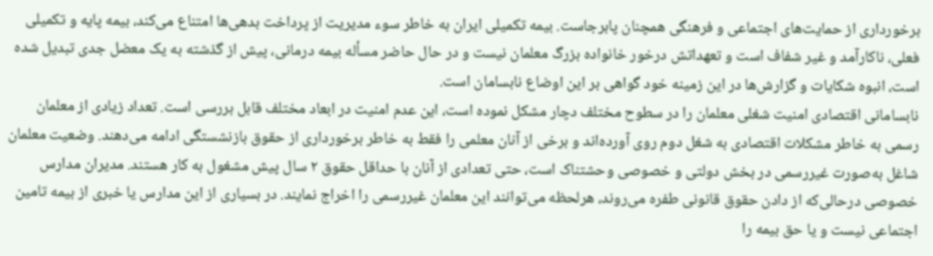برخورداری از حمایت‌های اجتماعی و فرهنگی همچنان پابرجاست. بیمه تکمیلی ایران به خاطر سوء مدیریت از پرداخت بدهی‌ها امتناع می‌کند، بیمه پایه و تکمیلی فعلی، ناکارآمد و غیر شفاف است و تعهداتش درخور خانواده بزرگ معلمان نیست و در حال حاضر مسأله بیمه درمانی، پیش از گذشته به یک معضل جدی تبدیل شده است، انبوه شکایات و گزارش‌ها در این زمینه خود گواهی بر این اوضاع نابسامان است.
نابسامانی اقتصادی امنیت شغلی معلمان را در سطوح مختلف دچار مشکل نموده است، این عدم امنیت در ابعاد مختلف قابل بررسی است. تعداد زیادی از معلمان رسمی به خاطر مشکلات اقتصادی به شغل دوم روی آورده‌اند و برخی از آنان معلمی را فقط به خاطر برخورداری از حقوق بازنشستگی ادامه می‌دهند. وضعیت معلمان شاغل به‌صورت غیررسمی در بخش دولتی و خصوصی وحشتناک است، حتی تعدادی از آنان با حداقل حقوق ۲ سال پیش مشغول به کار هستند. مدیران مدارس خصوصی درحالی‌که از دادن حقوق قانونی طفره می‌روند، هرلحظه می‌توانند این معلمان غیررسمی را اخراج نمایند. در بسیاری از این مدارس یا خبری از بیمه تامین اجتماعی نیست و یا حق بیمه را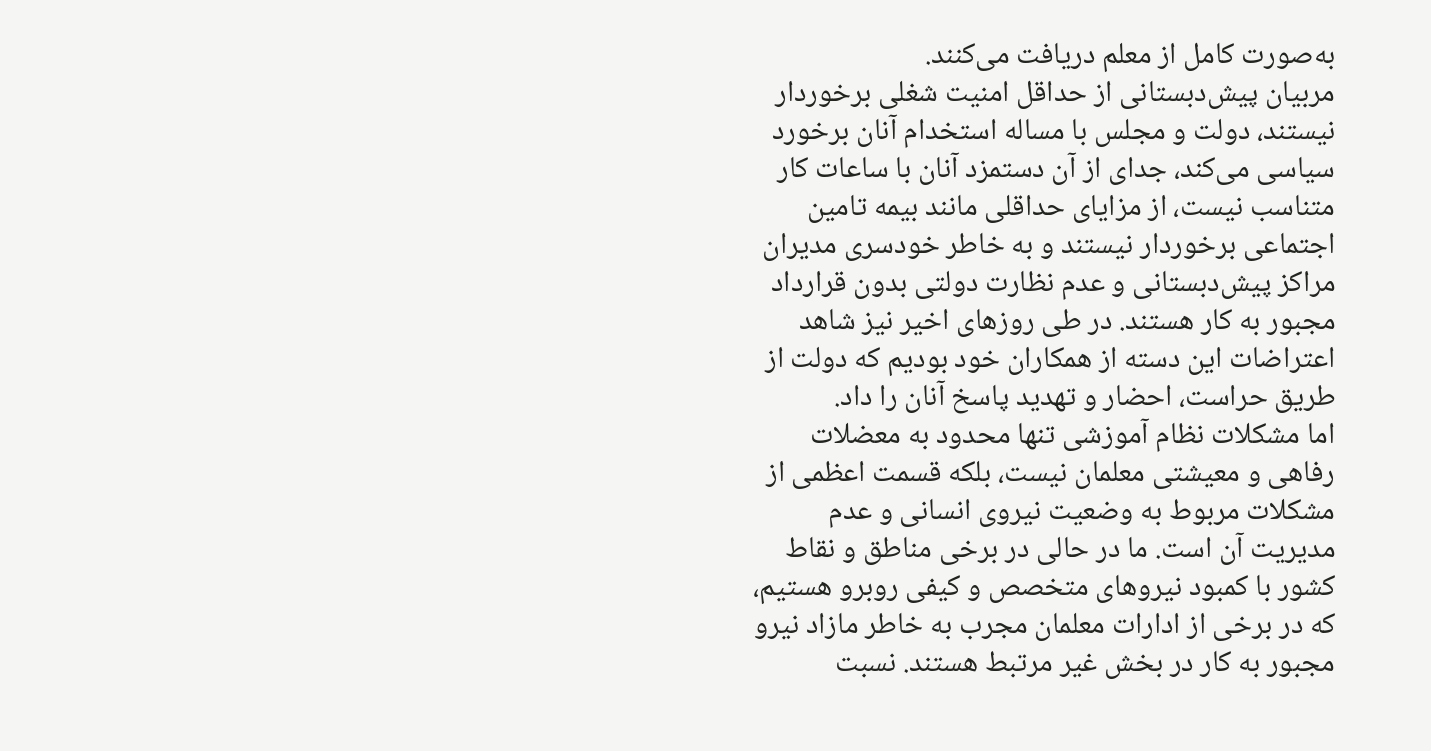به‌صورت کامل از معلم دریافت می‌کنند.
مربیان پیش‌دبستانی از حداقل امنیت شغلی برخوردار نیستند، دولت و مجلس با مساله استخدام آنان برخورد سیاسی می‌کند، جدای از آن دستمزد آنان با ساعات کار متناسب نیست، از مزایای حداقلی مانند بیمه تامین اجتماعی برخوردار نیستند و به خاطر خودسری مدیران مراکز پیش‌دبستانی و عدم نظارت دولتی بدون قرارداد مجبور به کار هستند. در طی روزهای اخیر نیز شاهد اعتراضات این دسته از همکاران خود بودیم که دولت از طریق حراست، احضار و تهدید پاسخ آنان را داد.
اما مشکلات نظام آموزشی تنها محدود به معضلات رفاهی و معیشتی معلمان نیست، بلکه قسمت اعظمی از مشکلات مربوط به وضعیت نیروی انسانی و عدم مدیریت آن است. ما در حالی در برخی مناطق و نقاط کشور با کمبود نیروهای متخصص و کیفی روبرو هستیم، که در برخی از ادارات معلمان مجرب به خاطر مازاد نیرو مجبور به کار در بخش غیر مرتبط هستند. نسبت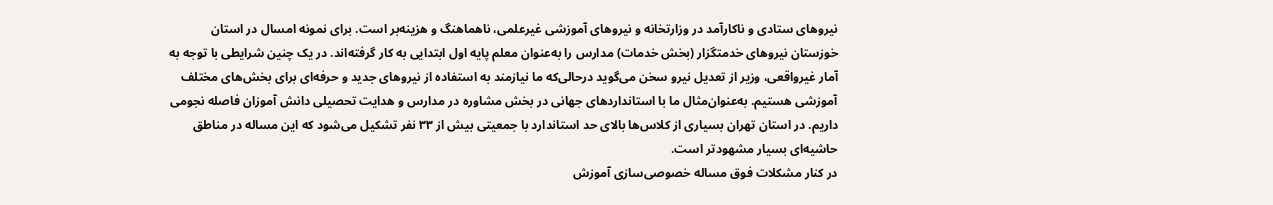نیروهای ستادی و ناکارآمد در وزارتخانه و نیروهای آموزشی غیرعلمی، ناهماهنگ و هزینه‌بر است. برای نمونه امسال در استان خوزستان نیروهای خدمتگزار (بخش خدمات) مدارس را به‌عنوان معلم پایه اول ابتدایی به کار گرفته‌اند. در یک چنین شرایطی با توجه به آمار غیرواقعی، وزیر از تعدیل نیرو سخن می‌گوید درحالی‌که ما نیازمند به استفاده از نیروهای جدید و حرفه‌ای برای بخش‌های مختلف آموزشی هستیم. به‌عنوان‌مثال ما با استانداردهای جهانی در بخش مشاوره در مدارس و هدایت تحصیلی دانش آموزان فاصله نجومی داریم. در استان تهران بسیاری از کلاس‌ها بالای حد استاندارد با جمعیتی بیش از ۳۳ نفر تشکیل می‌شود که این مساله در مناطق حاشیه‌ای بسیار مشهودتر است.
در کنار مشکلات فوق مساله خصوصی‌سازی آموزش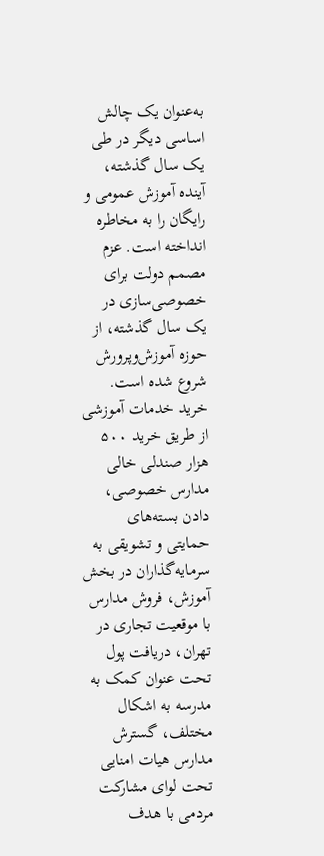به‌عنوان یک چالش اساسی دیگر در طی یک سال گذشته، آینده آموزش عمومی و رایگان را به مخاطره انداخته است. عزم مصمم دولت برای خصوصی‌سازی در یک سال گذشته، از حوزه آموزش‌وپرورش شروع شده است. خرید خدمات آموزشی از طریق خرید ۵۰۰ هزار صندلی خالی مدارس خصوصی، دادن بسته‌های حمایتی و تشویقی به سرمایه‌گذاران در بخش آموزش، فروش مدارس با موقعیت تجاری در تهران، دریافت پول تحت عنوان کمک به مدرسه به اشکال مختلف، گسترش مدارس هیات امنایی تحت لوای مشارکت مردمی با هدف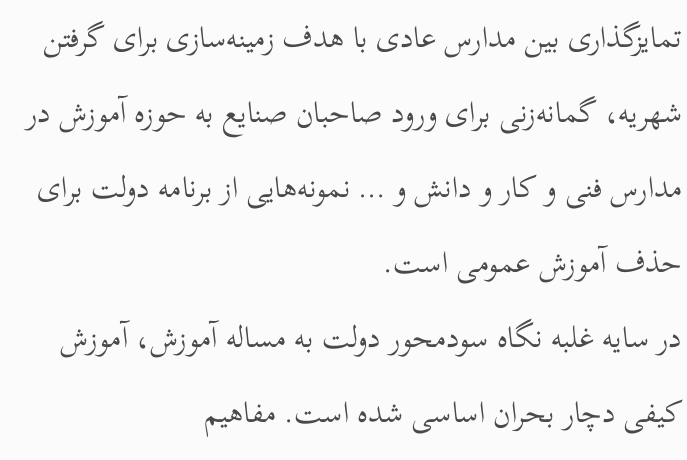تمایزگذاری بین مدارس عادی با هدف زمینه‌سازی برای گرفتن شهریه، گمانه‌زنی برای ورود صاحبان صنایع به حوزه آموزش در مدارس فنی و کار و دانش و … نمونه‌هایی از برنامه دولت برای حذف آموزش عمومی است.
در سایه غلبه نگاه سودمحور دولت به مساله آموزش، آموزش کیفی دچار بحران اساسی شده است. مفاهیم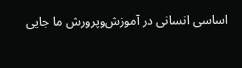اساسی انسانی در آموزش‌وپرورش ما جایی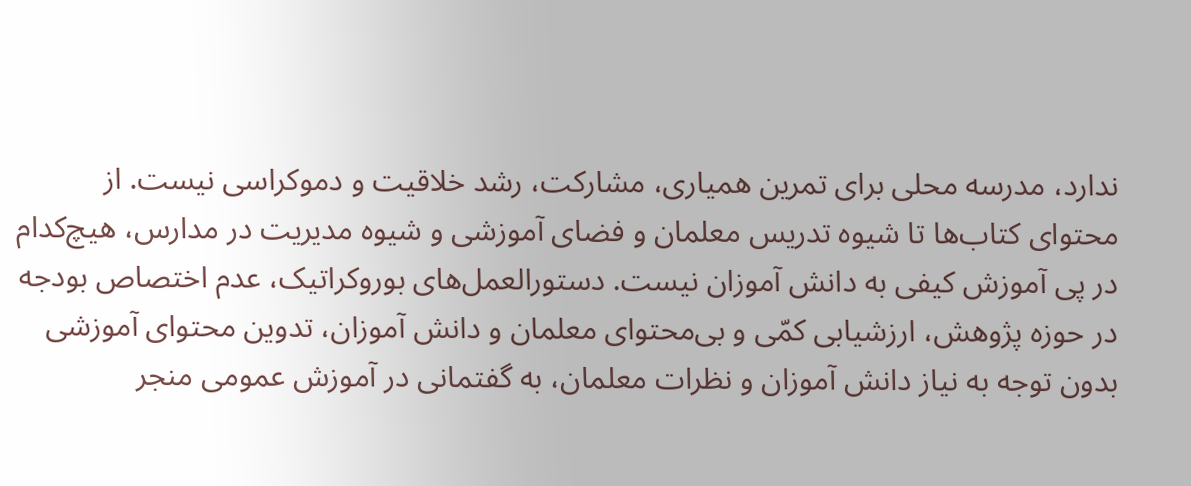ندارد، مدرسه محلی برای تمرین همیاری، مشارکت، رشد خلاقیت و دموکراسی نیست. از محتوای کتاب‌ها تا شیوه تدریس معلمان و فضای آموزشی و شیوه مدیریت در مدارس، هیچ‌کدام در پی آموزش کیفی به دانش آموزان نیست. دستورالعمل‌های بوروکراتیک، عدم اختصاص بودجه در حوزه پژوهش، ارزشیابی کمّی و بی‌محتوای معلمان و دانش آموزان، تدوین محتوای آموزشی بدون توجه به نیاز دانش آموزان و نظرات معلمان، به گفتمانی در آموزش عمومی منجر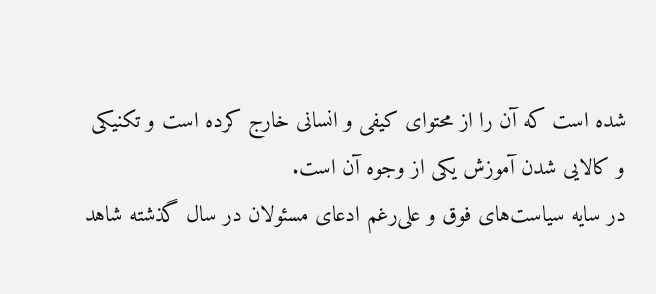شده است که آن را از محتوای کیفی و انسانی خارج کرده است و تکنیکی و کالایی شدن آموزش یکی از وجوه آن است.
در سایه سیاست‌های فوق و علی‌رغم ادعای مسئولان در سال گذشته شاهد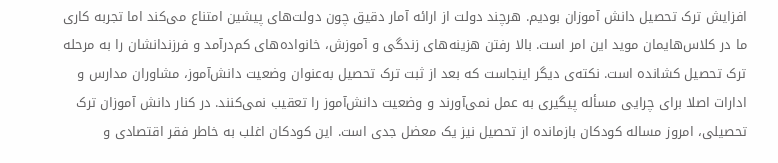افزایش ترک تحصیل دانش آموزان بودیم. هرچند دولت از ارائه آمار دقیق چون دولت‌های پیشین امتناع می‌کند اما تجربه کاری ما در کلاس‌هایمان موید این امر است. بالا رفتن هزینه‌های زندگی و آموزش، خانواده‌های کم‌درآمد و فرزندانشان را به مرحله ترک تحصیل کشانده است. نکته‌ی دیگر اینجاست که بعد از ثبت ترک تحصیل به‌عنوان وضعیت دانش‌آموز، مشاوران مدارس و ادارات اصلا برای چرایی مسأله پیگیری به عمل نمی‌آورند و وضعیت دانش‌آموز را تعقیب نمی‌کنند. در کنار دانش آموزان ترک تحصیلی، امروز مساله کودکان بازمانده از تحصیل نیز یک معضل جدی است. این کودکان اغلب به خاطر فقر اقتصادی و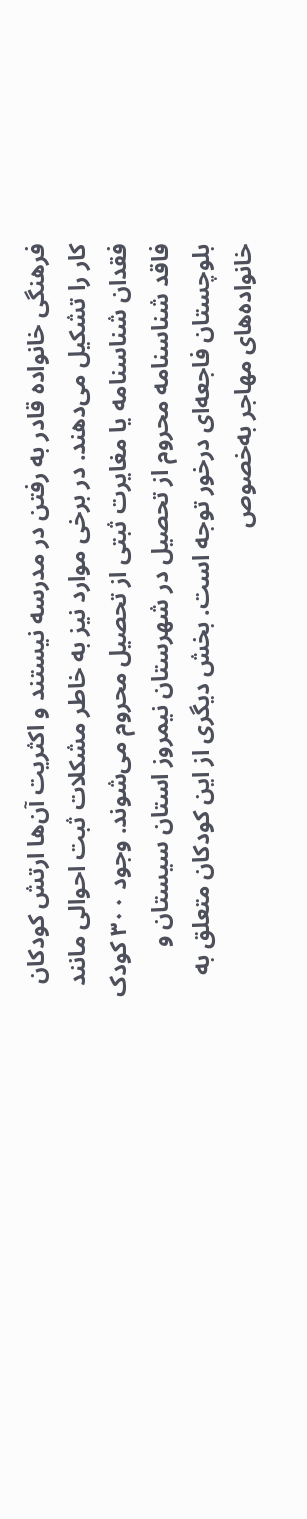فرهنگی خانواده قادر به رفتن در مدرسه نیستند و اکثریت آن‌ها ارتش کودکان کار را تشکیل می‌دهند. در برخی موارد نیز به خاطر مشکلات ثبت احوالی مانند فقدان شناسنامه یا مغایرت ثبتی از تحصیل محروم می‌شوند. وجود ۳۰۰ کودک فاقد شناسنامه محروم از تحصیل در شهرستان نیمروز استان سیستان و بلوچستان فاجعه‌ای درخور توجه است. بخش دیگری از این کودکان متعلق به خانواده‌های مهاجر به‌خصوص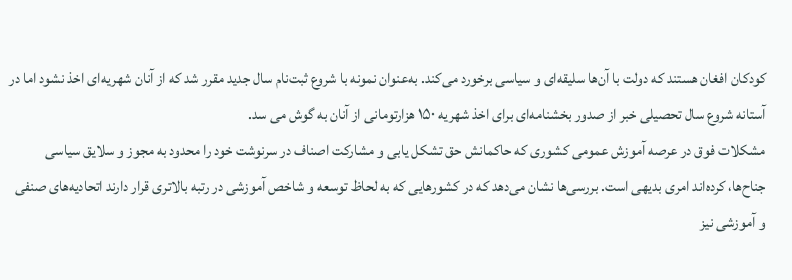کودکان افغان هستند که دولت با آن‌ها سلیقه‌ای و سیاسی برخورد می‌کند. به‌عنوان نمونه با شروع ثبت‌نام سال جدید مقرر شد که از آنان شهریه‌ای اخذ نشود اما در آستانه شروع سال تحصیلی خبر از صدور بخشنامه‌ای برای اخذ شهریه ۱۵۰ هزارتومانی از آنان به گوش می سد.
مشکلات فوق در عرصه آموزش عمومی کشوری که حاکمانش حق تشکل یابی و مشارکت اصناف در سرنوشت خود را محدود به مجوز و سلایق سیاسی جناح‌ها، کرده‌اند امری بدیهی است. بررسی‌ها نشان می‌دهد که در کشورهایی که به لحاظ توسعه و شاخص آموزشی در رتبه بالاتری قرار دارند اتحادیه‌های صنفی و آموزشی نیز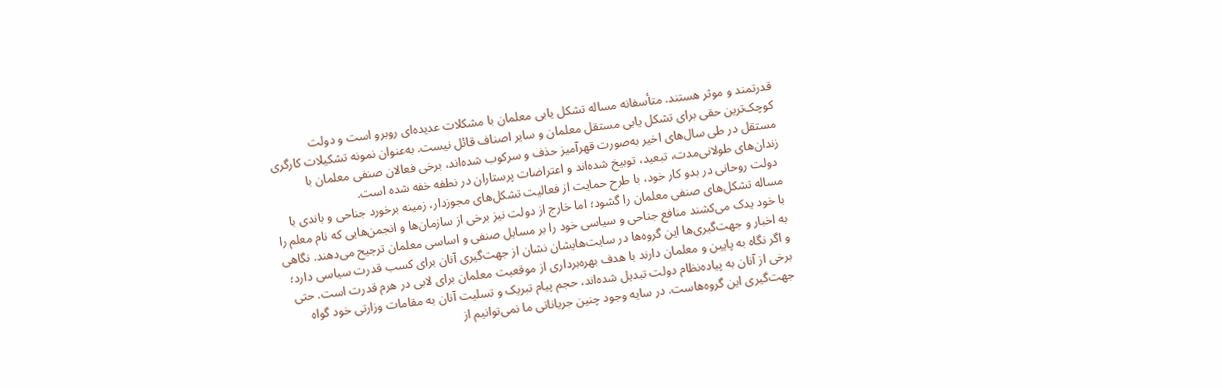قدرتمند و موثر هستند. متأسفانه مساله تشکل یابی معلمان با مشکلات عدیده‌ای روبرو است و دولت کوچک‌ترین حقی برای تشکل یابی مستقل معلمان و سایر اصناف قائل نیست. به‌عنوان نمونه تشکیلات کارگری مستقل در طی سال‌های اخیر به‌صورت قهرآمیز حذف و سرکوب شده‌اند، برخی فعالان صنفی معلمان با زندان‌های طولانی‌مدت، تبعید، توبیخ شده‌اند و اعتراضات پرستاران در نطفه خفه شده است.
 دولت روحانی در بدو کار خود، با طرح حمایت از فعالیت تشکل‌های مجوزدار، زمینه برخورد جناحی و باندی با مساله تشکل‌های صنفی معلمان را گشود؛ اما خارج از دولت نیز برخی از سازمان‌ها و انجمن‌هایی که نام معلم را با خود یدک می‌کشند منافع جناحی و سیاسی خود را بر مسایل صنفی و اساسی معلمان ترجیح می‌دهند. نگاهی به اخبار و جهت‌گیری‌ها این گروه‌ها در سایت‌هایشان نشان از جهت‌گیری آنان برای کسب قدرت سیاسی دارد؛ و اگر نگاه به پایین و معلمان دارند با هدف بهره‌برداری از موقعیت معلمان برای لابی در هرم قدرت است. حتی برخی از آنان به پیاده‌نظام دولت تبدیل شده‌اند، حجم پیام تبریک و تسلیت آنان به مقامات وزارتی خود گواه جهت‌گیری این گروه‌هاست. در سایه وجود چنین جریاناتی ما نمی‌توانیم از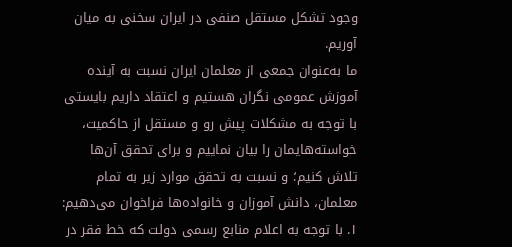وجود تشکل مستقل صنفی در ایران سخنی به میان آوریم.
ما به‌عنوان جمعی از معلمان ایران نسبت به آینده آموزش عمومی نگران هستیم و اعتقاد داریم بایستی با توجه به مشکلات پیش رو و مستقل از حاکمیت، خواسته‌هایمان را بیان نماییم و برای تحقق آن‌ها تلاش کنیم؛ و نسبت به تحقق موارد زیر به تمام معلمان، دانش آموزان و خانواده‌ها فراخوان می‌دهیم:
۱. با توجه به اعلام منابع رسمی دولت که خط فقر در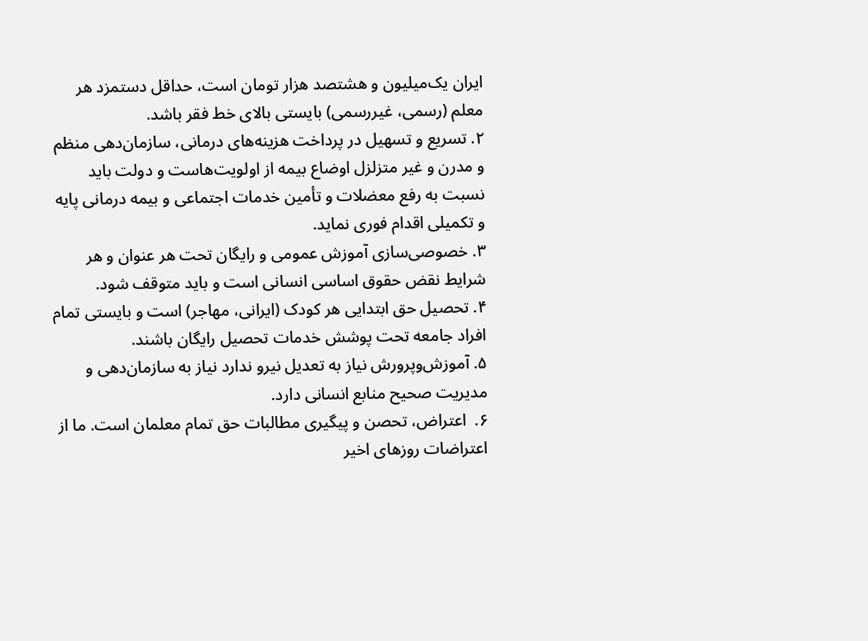ایران یک‌میلیون و هشتصد هزار تومان است، حداقل دستمزد هر معلم (رسمی، غیررسمی) بایستی بالای خط فقر باشد.
۲. تسریع و تسهیل در پرداخت هزینه‌های درمانی، سازمان‌دهی منظم و مدرن و غیر متزلزل اوضاع بیمه از اولویت‌هاست و دولت باید نسبت به رفع معضلات و تأمین خدمات اجتماعی و بیمه درمانی پایه و تکمیلی اقدام فوری نماید.
۳. خصوصی‌سازی آموزش عمومی و رایگان تحت هر عنوان و هر شرایط نقض حقوق اساسی انسانی است و باید متوقف شود.
۴. تحصیل حق ابتدایی هر کودک (ایرانی، مهاجر) است و بایستی تمام افراد جامعه تحت پوشش خدمات تحصیل رایگان باشند.
۵. آموزش‌وپرورش نیاز به تعدیل نیرو ندارد نیاز به سازمان‌دهی و مدیریت صحیح منابع انسانی دارد.
۶.  اعتراض، تحصن و پیگیری مطالبات حق تمام معلمان است. ما از اعتراضات روزهای اخیر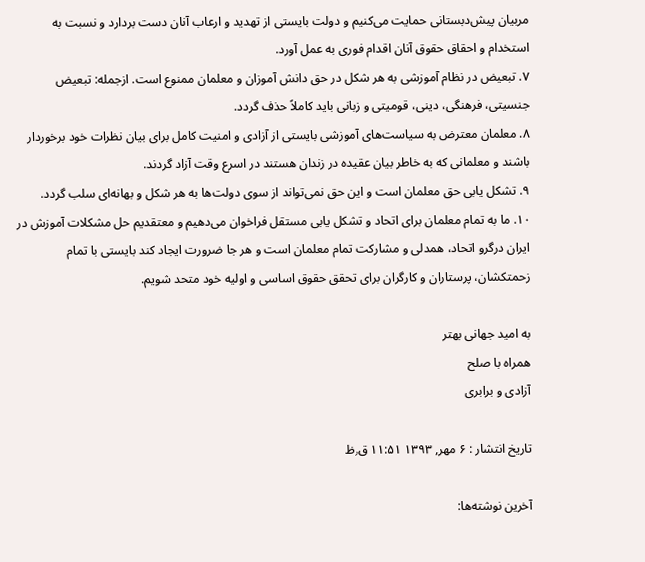مربیان پیش‌دبستانی حمایت می‌کنیم و دولت بایستی از تهدید و ارعاب آنان دست بردارد و نسبت به استخدام و احقاق حقوق آنان اقدام فوری به عمل آورد.
۷. تبعیض در نظام آموزشی به هر شکل در حق دانش آموزان و معلمان ممنوع است. ازجمله: تبعیض جنسیتی، فرهنگی، دینی، قومیتی و زبانی باید کاملاً حذف گردد.
۸. معلمان معترض به سیاست‌های آموزشی بایستی از آزادی و امنیت کامل برای بیان نظرات خود برخوردار باشند و معلمانی که به خاطر بیان عقیده در زندان هستند در اسرع وقت آزاد گردند.
۹. تشکل یابی حق معلمان است و این حق نمی‌تواند از سوی دولت‌ها به هر شکل و بهانه‌ای سلب گردد.
۱۰. ما به تمام معلمان برای اتحاد و تشکل یابی مستقل فراخوان می‌دهیم و معتقدیم حل مشکلات آموزش در ایران درگرو اتحاد، همدلی و مشارکت تمام معلمان است و هر جا ضرورت ایجاد کند بایستی با تمام زحمتکشان، پرستاران و کارگران برای تحقق حقوق اساسی و اولیه خود متحد شویم.

به امید جهانی بهتر
همراه با صلح
آزادی و برابری

تاریخ انتشار : ۶ مهر, ۱۳۹۳ ۱۱:۵۱ ق٫ظ

آخرین نوشته‌ها: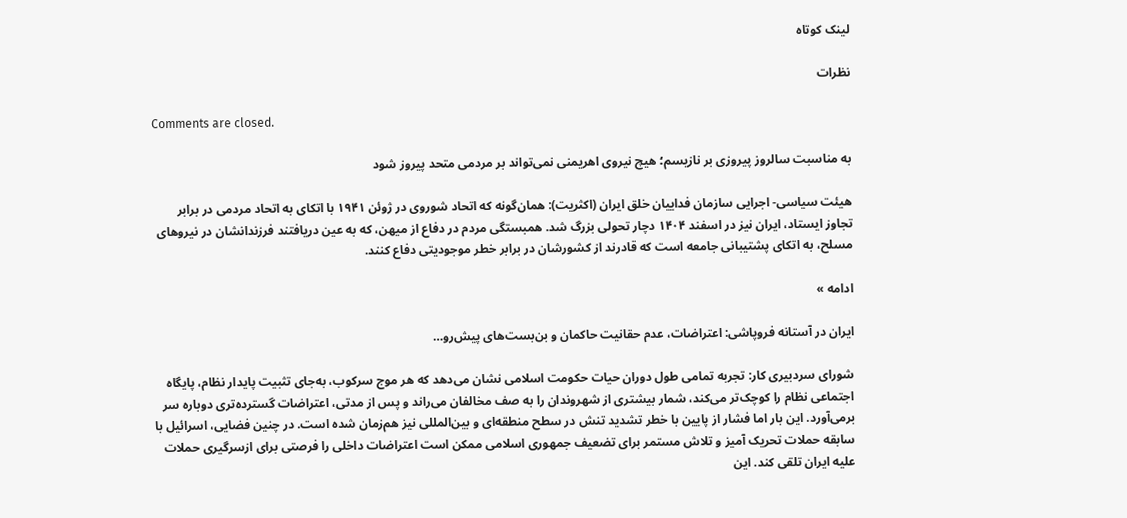لینک کوتاه

نظرات

Comments are closed.

به مناسبت سالروز پیروزی بر نازیسم؛ هیچ نیروی اهریمنی نمی‌تواند بر مردمی متحد پیروز شود

هیئت سیاسی- اجرایی سازمان فداییان خلق ایران (اکثریت): همان‌گونه که اتحاد شوروی در ژوئن ۱۹۴۱ با اتکای به اتحاد مردمی در برابر تجاوز ایستاد، ایران نیز در اسفند ۱۴۰۴ دچار تحولی بزرگ شد. همبستگی مردم در دفاع از میهن، که به عین دریافتند فرزندانشان در نیروهای مسلح، به اتکای پشتیبانی جامعه است که قادرند از کشورشان در برابر خطر موجودیتی دفاع کنند.

ادامه »

ایران در آستانه فروپاشی: اعتراضات، عدم حقانیت حاکمان و بن‌بست‌های پیش‌رو…

شورای سردبیری کار: تجربه تمامی طول دوران حیات حکومت اسلامی نشان می‌دهد که هر موج سرکوب، به‌جای تثبیت پایدار نظام، پایگاه اجتماعی نظام را کوچک‌تر می‌کند، شمار بیشتری از شهروندان را به صف مخالفان می‌راند و پس از مدتی، اعتراضات گسترده‌تری دوباره سر برمی‌آورد. این بار اما فشار از پایین با خطر تشدید تنش در سطح منطقه‌ای و بین‌المللی نیز هم‌زمان شده است. در چنین فضایی، اسرائیل با سابقه حملات تحریک آمیز و تلاش مستمر برای تضعیف جمهوری اسلامی ممکن است اعتراضات داخلی را فرصتی برای ازسرگیری حملات علیه ایران تلقی کند. این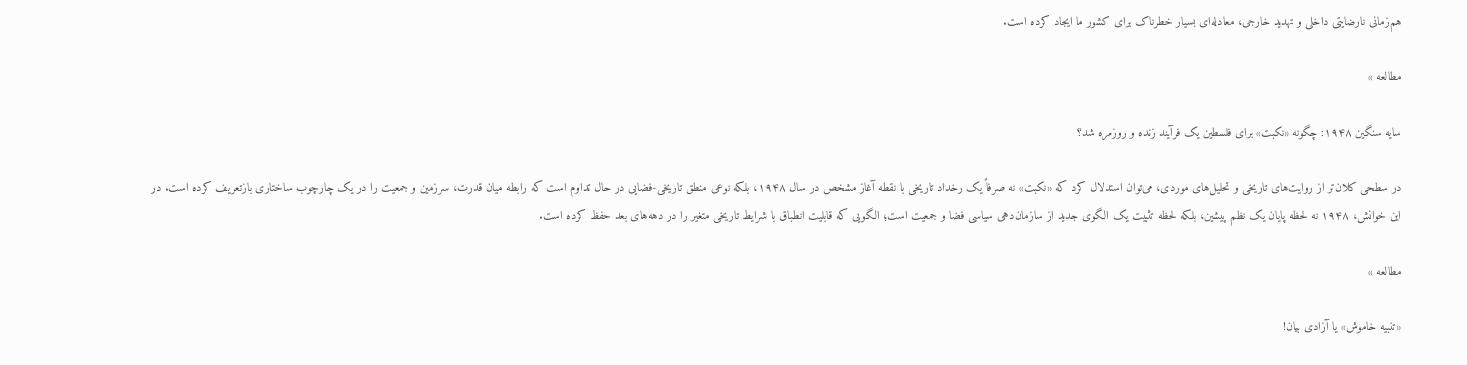هم‌زمانی نارضایتی داخلی و تهدید خارجی، معادله‌ای بسیار خطرناک برای کشور ما ایجاد کرده است.

مطالعه »

سایه سنگین ۱۹۴۸: چگونه «نکبت» برای فلسطین یک فرآیند زنده و روزمره شد؟

در سطحی کلان‌تر از روایت‌های تاریخی و تحلیل‌های موردی، می‌توان استدلال کرد که «نکبت» نه صرفاً یک رخداد تاریخی با نقطه آغاز مشخص در سال ۱۹۴۸، بلکه نوعی منطق تاریخی-فضایی در حال تداوم است که رابطه میان قدرت، سرزمین و جمعیت را در یک چارچوب ساختاری بازتعریف کرده است. در این خوانش، ۱۹۴۸ نه لحظه پایان یک نظم پیشین، بلکه لحظه تثبیت یک الگوی جدید از سازمان‌دهی سیاسی فضا و جمعیت است؛ الگویی که قابلیت انطباق با شرایط تاریخی متغیر را در دهه‌های بعد حفظ کرده است.

مطالعه »

«تنبیه خاموش» یا آزادی بیان!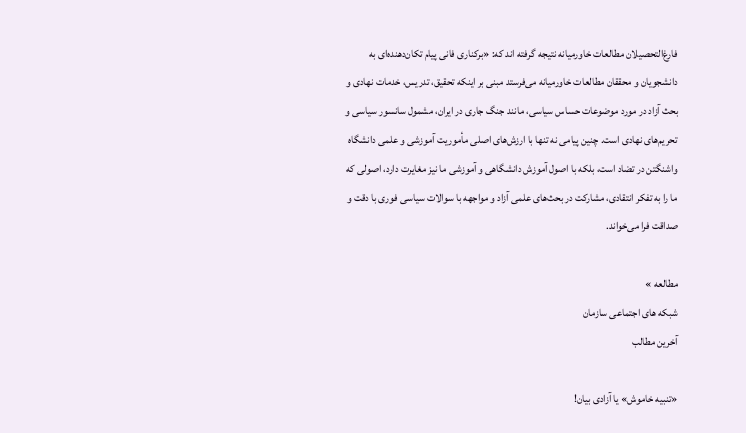فارغ‌التحصیلان مطالعات خاورمیانه نتیجه گرفته اند که: «برکناری فانی پیام تکان‌دهنده‌ای به دانشجویان و محققان مطالعات خاورمیانه می‌فرستد مبنی بر اینکه تحقیق، تدریس، خدمات نهادی و بحث آزاد در مورد موضوعات حساس سیاسی، مانند جنگ جاری در ایران، مشمول سانسور سیاسی و تحریم‌های نهادی است. چنین پیامی نه تنها با ارزش‌های اصلی مأموریت آموزشی و علمی دانشگاه واشنگتن در تضاد است، بلکه با اصول آموزش دانشگاهی و آموزشی ما نیز مغایرت دارد، اصولی که ما را به تفکر انتقادی، مشارکت در بحث‌های علمی آزاد و مواجهه با سوالات سیاسی فوری با دقت و صداقت فرا می‌خواند.

مطالعه »
شبکه های اجتماعی سازمان
آخرین مطالب

«تنبیه خاموش» یا آزادی بیان!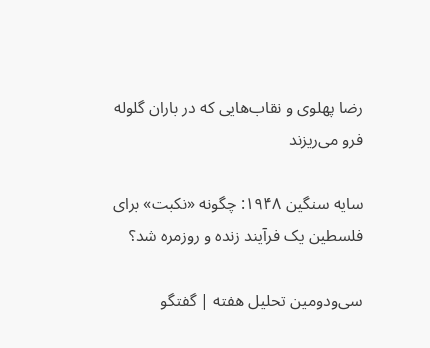رضا پهلوی و نقاب‌هایی که در باران گلوله فرو می‌ریزند

سایه سنگین ۱۹۴۸: چگونه «نکبت» برای فلسطین یک فرآیند زنده و روزمره شد؟

سی‌ودومین تحلیل هفته | گفتگو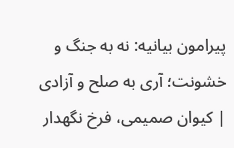پیرامون بیانیه: نه به جنگ و خشونت؛ آری به صلح و آزادی | کیوان صمیمی، فرخ نگهدار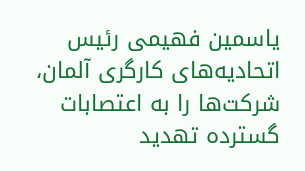یاسمین فهیمی رئیس اتحادیه‌های کارگری آلمان، شرکت‌ها را به اعتصابات گسترده تهدید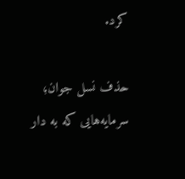کرد.

حذف نسل جوان؛ سرمایه‌هایی که به دار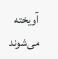آویخته می‌شوند